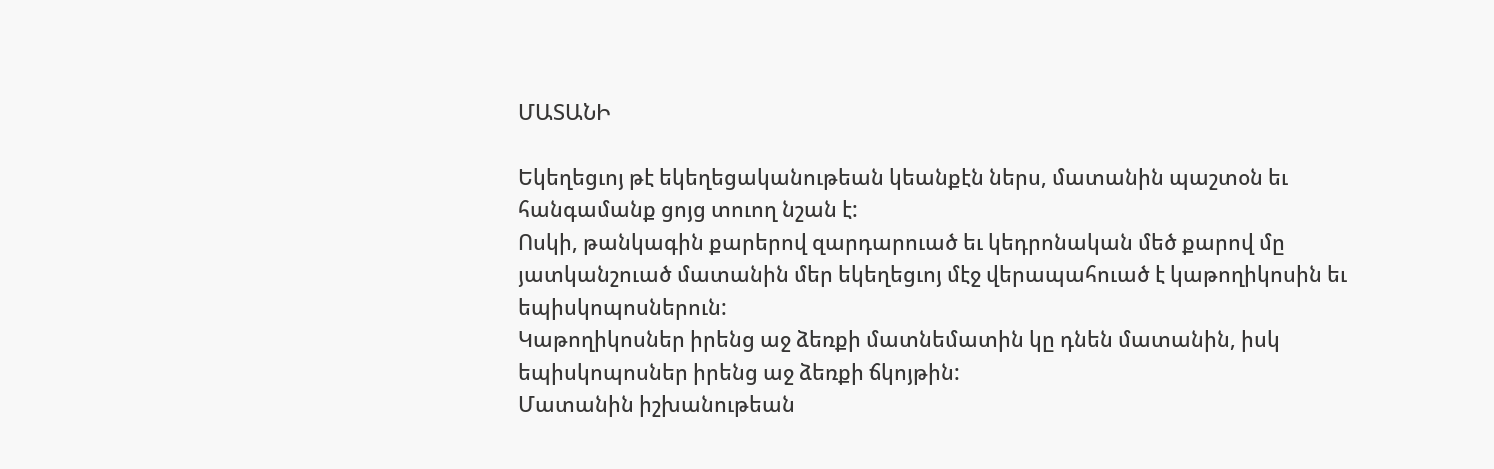ՄԱՏԱՆԻ

Եկեղեցւոյ թէ եկեղեցականութեան կեանքէն ներս, մատանին պաշտօն եւ հանգամանք ցոյց տուող նշան է:
Ոսկի, թանկագին քարերով զարդարուած եւ կեդրոնական մեծ քարով մը յատկանշուած մատանին մեր եկեղեցւոյ մէջ վերապահուած է կաթողիկոսին եւ եպիսկոպոսներուն:
Կաթողիկոսներ իրենց աջ ձեռքի մատնեմատին կը դնեն մատանին, իսկ եպիսկոպոսներ իրենց աջ ձեռքի ճկոյթին:
Մատանին իշխանութեան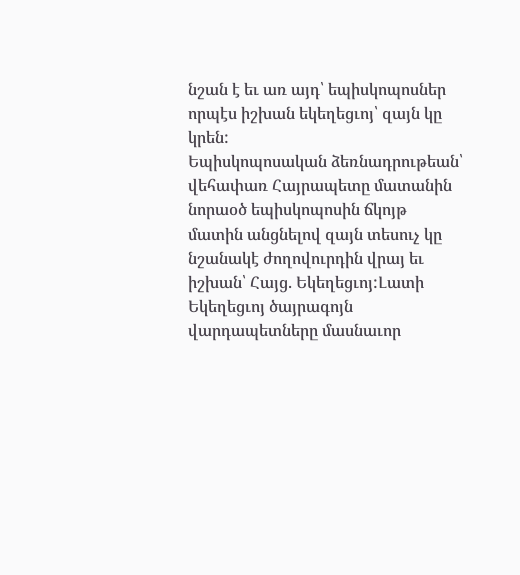նշան է եւ առ այդ՝ եպիսկոպոսներ որպէս իշխան եկեղեցւոյ՝ զայն կը կրեն:
Եպիսկոպոսական ձեռնադրութեան՝ վեհափառ Հայրապետը մատանին նորաօծ եպիսկոպոսին ճկոյթ մատին անցնելով զայն տեսուչ կը նշանակէ ժողովուրդին վրայ եւ իշխան՝ Հայց. Եկեղեցւոյ:Լատի Եկեղեցւոյ ծայրագոյն վարդապետները մասնաւոր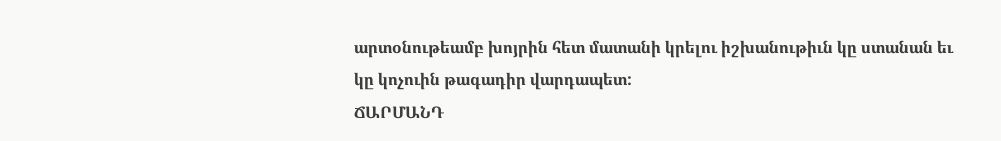արտօնութեամբ խոյրին հետ մատանի կրելու իշխանութիւն կը ստանան եւ կը կոչուին թագադիր վարդապետ:
ՃԱՐՄԱՆԴ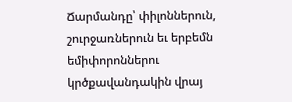Ճարմանդը՝ փիլոններուն, շուրջառներուն եւ երբեմն եմիփորոններու կրծքավանդակին վրայ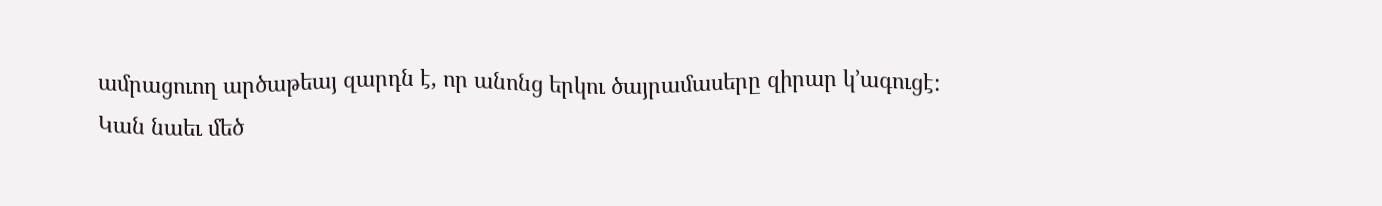ամրացուող արծաթեայ զարդն է, որ անոնց երկու ծայրամասերը զիրար կ’ագուցէ:
Կան նաեւ մեծ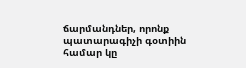ճարմանդներ, որոնք պատարագիչի գօտիին համար կը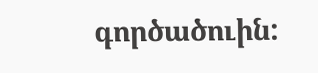գործածուին: